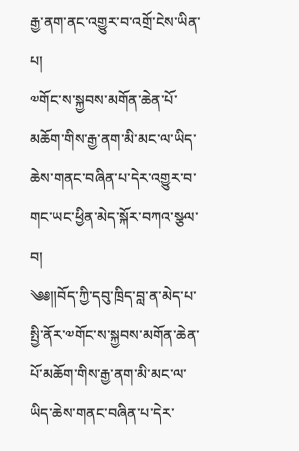རྒྱ་ནག་ནང་འགྱུར་བ་འགྲོ་ངེས་ཡིན་པ།
༧གོང་ས་སྐྱབས་མགོན་ཆེན་པོ་མཆོག་གིས་རྒྱ་ནག་མི་མང་ལ་ཡིད་ཆེས་གནང་བཞིན་པ་དེར་འགྱུར་བ་གང་ཡང་ཕྱིན་མེད་སྐོར་བཀའ་སྩལ་བ།
༄༅༎བོད་ཀྱི་དབུ་ཁྲིད་བླ་ན་མེད་པ་སྤྱི་ནོར་༧གོང་ས་སྐྱབས་མགོན་ཆེན་པོ་མཆོག་གིས་རྒྱ་ནག་མི་མང་ལ་ཡིད་ཆེས་གནང་བཞིན་པ་དེར་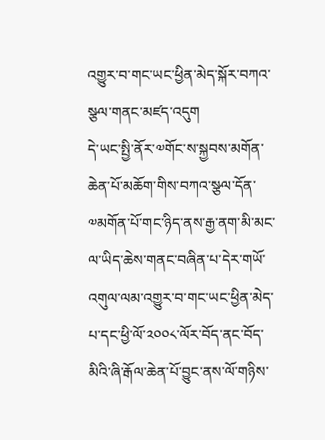འགྱུར་བ་གང་ཡང་ཕྱིན་མེད་སྐོར་བཀའ་སྩལ་གནང་མཛད་འདུག
དེ་ཡང་སྤྱི་ནོར་༧གོང་ས་སྐྱབས་མགོན་ཆེན་པོ་མཆོག་གིས་བཀའ་སྩལ་དོན་༧མགོན་པོ་གང་ཉིད་ནས་རྒྱ་ནག་མི་མང་ལ་ཡིད་ཆེས་གནང་བཞིན་པ་དེར་གཡོ་འགུལ་ལམ་འགྱུར་བ་གང་ཡང་ཕྱིན་མེད་པ་དང་ཕྱི་ལོ་༢༠༠༨་ལོར་བོད་ནང་བོད་མིའི་ཞི་རྒོལ་ཆེན་པོ་བྱུང་ནས་ལོ་གཉིས་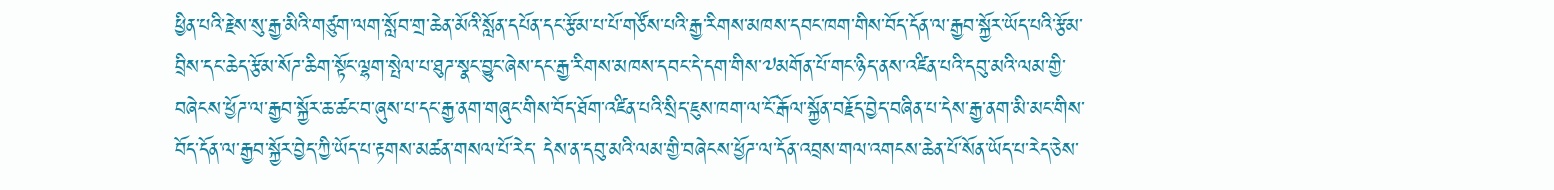ཕྱིན་པའི་རྗེས་སུ་རྒྱ་མིའི་གཙུག་ལག་སློབ་གྲ་ཆེན་མོའི་སློན་དཔོན་དང་རྩོམ་པ་པོ་གཙོས་པའི་རྒྱ་རིགས་མཁས་དབང་ཁག་གིས་བོད་དོན་ལ་རྒྱབ་སྐྱོར་ཡོད་པའི་རྩོམ་བྲིས་དང་ཆེད་རྩོམ་སོཌ་ཆིག་སྟོང་ལྷག་སྤེལ་པ་ཐུཌ་སྣང་བྱུང་ཞེས་དང་རྒྱ་རིགས་མཁས་དབང་དེ་དག་གིས་༧མགོན་པོ་གང་ཉིད་ནས་འཛིན་པའི་དབུ་མའི་ལམ་གྱི་བཞེངས་ཕྱོཌ་ལ་རྒྱབ་སྐྱོར་ཆ་ཚང་བ་ཞུས་པ་དང་རྒྱ་ནག་གཞུང་གིས་བོད་ཐོག་འཛིན་པའི་སྲིད་ཇུས་ཁག་ལ་ངོ་རྒོལ་སྐྱོན་བརྗོད་བྱེད་བཞིན་པ་དེས་རྒྱ་ནག་མི་མང་གིས་བོད་དོན་ལ་རྒྱབ་སྐྱོར་བྱེད་ཀྱི་ཡོད་པ་རྟགས་མཚན་གསལ་པོ་རེད་ དེས་ན་དབུ་མའི་ལམ་གྱི་བཞེངས་ཕྱོཌ་ལ་དོན་འབྲས་གལ་འགངས་ཆེན་པོ་སོན་ཡོད་པ་རེད་ཅེས་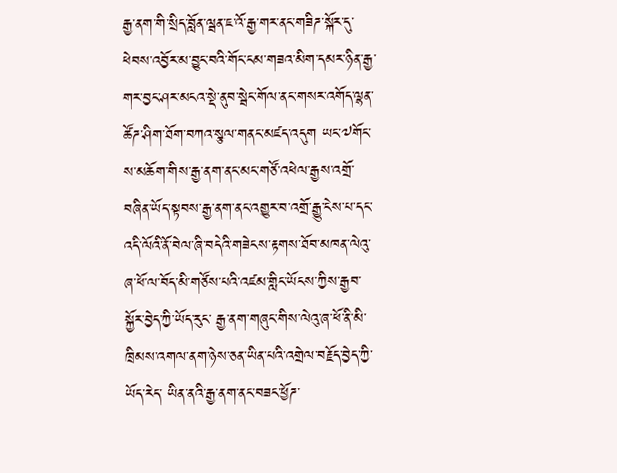རྒྱ་ནག་གི་སྲིད་བློན་ལྦན་ཇ་འོ་རྒྱ་གར་ནང་གཟིཌ་སྐོར་དུ་ཕེབས་འབྱོར་མ་བྱུང་བའི་གོང་ངམ་གཟའ་མིག་དམར་ཉིན་རྒྱ་གར་བྱང་ཤར་མངའ་སྡེ་ནུབ་སྦེང་གོལ་ནང་གསར་འགོད་ལྷན་ཚོཌ་ཤིག་ཐོག་བཀའ་སྩལ་གནང་མཛད་འདུག ཡང་༧གོང་ས་མཆོག་གིས་རྒྱ་ནག་ནང་མང་གཙོ་འཕེལ་རྒྱས་འགྲོ་བཞིན་ཡོད་སྟབས་རྒྱ་ནག་ནང་འགྱུར་བ་འགྲོ་རྒྱུ་ངེས་པ་དང་འདི་ལོའི་ནོ་བེལ་ཞི་བདེའི་གཟེངས་རྟགས་ཐོབ་མཁན་ལེའུ་ཞ་ཕོ་ལ་བོད་མི་གཙོས་པའི་འཛམ་གླིང་ཡོངས་ཀྱིས་རྒྱབ་སྐྱོར་བྱེད་ཀྱི་ཡོད་རུང་ རྒྱ་ནག་གཞུང་གིས་ལེའུ་ཞ་ཕོ་ནི་མི་ཁྲིམས་འགལ་ནག་ཉེས་ཅན་ཡིན་པའི་འགྲེལ་བརྗོད་བྱེད་ཀྱི་ཡོད་རེད་ ཡིན་ནའི་རྒྱ་ནག་ནང་བཟང་ཕྱོཌ་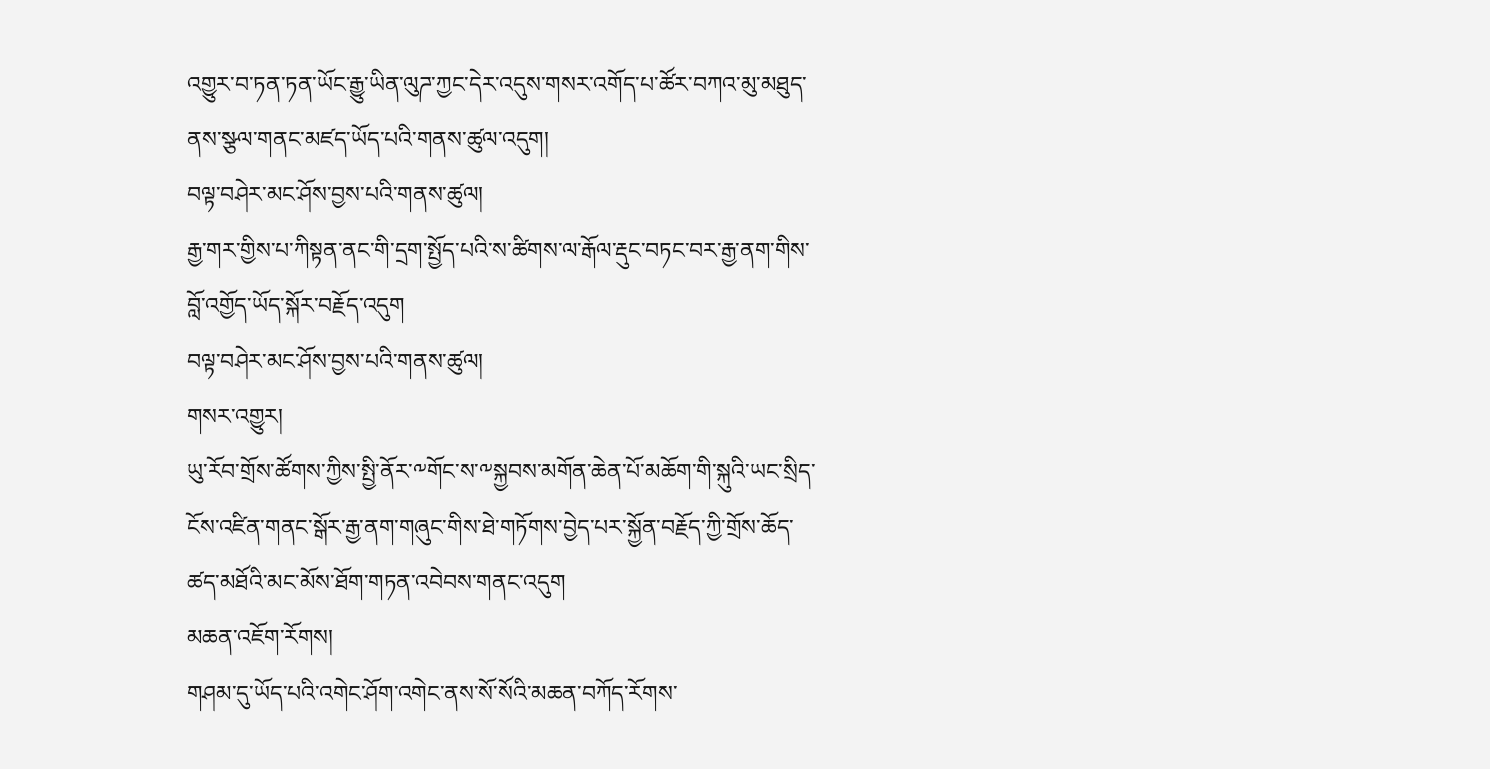འགྱུར་བ་ཏན་ཏན་ཡོང་རྒྱུ་ཡིན་ལུཌ་ཀྱང་དེར་འདུས་གསར་འགོད་པ་ཚོར་བཀའ་མུ་མཐུད་ནས་སྩལ་གནང་མཛད་ཡོད་པའི་གནས་ཚུལ་འདུག།
བལྟ་བཤེར་མང་ཤོས་བྱས་པའི་གནས་ཚུལ།
རྒྱ་གར་གྱིས་པ་ཀིསྟན་ནང་གི་དྲག་སྤྱོད་པའི་ས་ཚིགས་ལ་རྒོལ་རྡུང་བཏང་བར་རྒྱ་ནག་གིས་བློ་འགྱོད་ཡོད་སྐོར་བརྗོད་འདུག
བལྟ་བཤེར་མང་ཤོས་བྱས་པའི་གནས་ཚུལ།
གསར་འགྱུར།
ཡུ་རོབ་གྲོས་ཚོགས་ཀྱིས་སྤྱི་ནོར་༸གོང་ས་༸སྐྱབས་མགོན་ཆེན་པོ་མཆོག་གི་སྐུའི་ཡང་སྲིད་ངོས་འཛིན་གནང་སྒོར་རྒྱ་ནག་གཞུང་གིས་ཐེ་གཏོགས་བྱེད་པར་སྐྱོན་བརྗོད་ཀྱི་གྲོས་ཆོད་ཚད་མཐོའི་མང་མོས་ཐོག་གཏན་འབེབས་གནང་འདུག
མཆན་འཇོག་རོགས།
གཤམ་དུ་ཡོད་པའི་འགེང་ཤོག་འགེང་ནས་སོ་སོའི་མཆན་བཀོད་རོགས་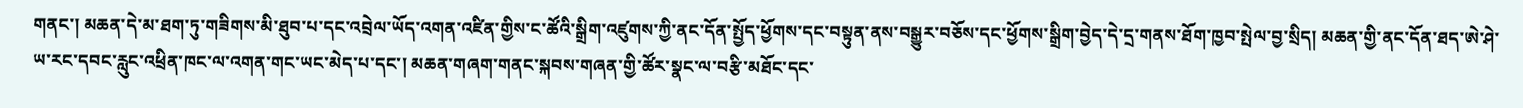གནང་། མཆན་དེ་མ་ཐག་ཏུ་གཟིགས་མི་ཐུབ་པ་དང་འབྲེལ་ཡོད་འགན་འཛིན་གྱིས་ང་ཚོའི་སྒྲིག་འཛུགས་ཀྱི་ནང་དོན་སྤྱོད་ཕྱོགས་དང་བསྟུན་ནས་བསྒྱུར་བཅོས་དང་ཕྱོགས་སྒྲིག་བྱེད་དེ་དྲ་གནས་ཐོག་ཁྱབ་སྤེལ་བྱ་སྲིད། མཆན་གྱི་ནང་དོན་ཐད་ཨེ་ཤེ་ཡ་རང་དབང་རླུང་འཕྲིན་ཁང་ལ་འགན་གང་ཡང་མེད་པ་དང་། མཆན་གཞག་གནང་སྐབས་གཞན་གྱི་ཚོར་སྣང་ལ་བརྩི་མཐོང་དང་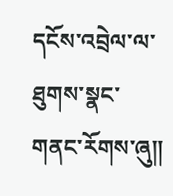དངོས་འབྲེལ་ལ་ཐུགས་སྣང་གནང་རོགས་ཞུ༎